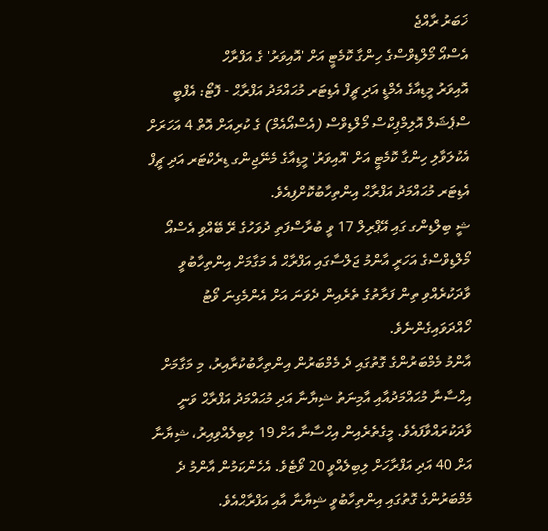ޚަބަރު ރާއްޖެ
އެސްއޯ މޯލްޑިވްސްގެ ހިންގާ ކޮމެޓީ އަށް 'އޮއިވަރު' ގެ އަފްރާހް
އޮއިވަރު މީޑިއާގެ އެމްޑީ އަދި ޗީފް އެޑިޓަރ މުޙައްމަދު އަފްރާޙް - ފޮޓޯ: އެފްބީ
ސްޕެޝަލް އޮލިމްޕިކްސް މޯލްޑިވްސް (އެސްއޯއެމް) ގެ ކުރިއަށް އޮތް 4 އަހަރަށް އެކުލަވާލި ހިންގާ ކޮމެޓީ އަށް 'އޮއިވަރު' މީޑިއާގެ މެނޭޖިންގ ޑިރެކްޓަރ އަދި ޗީފް އެޑިޓަރ މުޙައްމަދު އަފްރާޙް އިންތިހާބުކޮށްފިއެވެ.
ޝީ ބިލްޑިންގ ގައި އޭޕްރިލް 17 ވީ ބުރާސްފަތި ދުވަހުގެ ރޭ ބޭއްވި އެސްއޯ މޯލްޑިވްސްގެ އަހަރީ އާންމު ޖަލްސާގައި އަފްރާޙް އެ މަގާމަށް އިންތިހާބުވީ ވާދަކުރެއްވި ތިން ފަރާތުގެ ތެރެއިން ދެވަނަ އަށް އެންމެގިނަ ވޯޓު ހޯއްދަވައިގެންނެވެ.
އާންމު މެމްބަރުންގެ ގޮތުގައި ދެ މެމްބަރުން އިންތިހާބުކުރާއިރު، މި މަގާމަށް އިހްސާނާ މުޙައްމަދުއާއި އާމިނަތު ޝިޔާނާ އަދި މުޙައްމަދު އަފްރާޙް ވަނީ ވާދަކުރައްވާފައެވެ. މީގެތެރެއިން އިހްސާނާ އަށް 19 ލިބިލެއްވިއިރު، ޝިޔާނާ އަށް 40 އަދި އަފްރާހަށް ލިބިލެއްވީ 20 ވޯޓެވެ. އެހެންކަމުން އާންމު ދެ މެމްބަރުންގެ ގޮތުގައި އިންތިހާބުވީ ޝިޔާނާ އާއި އަފްރާޙްއެވެ.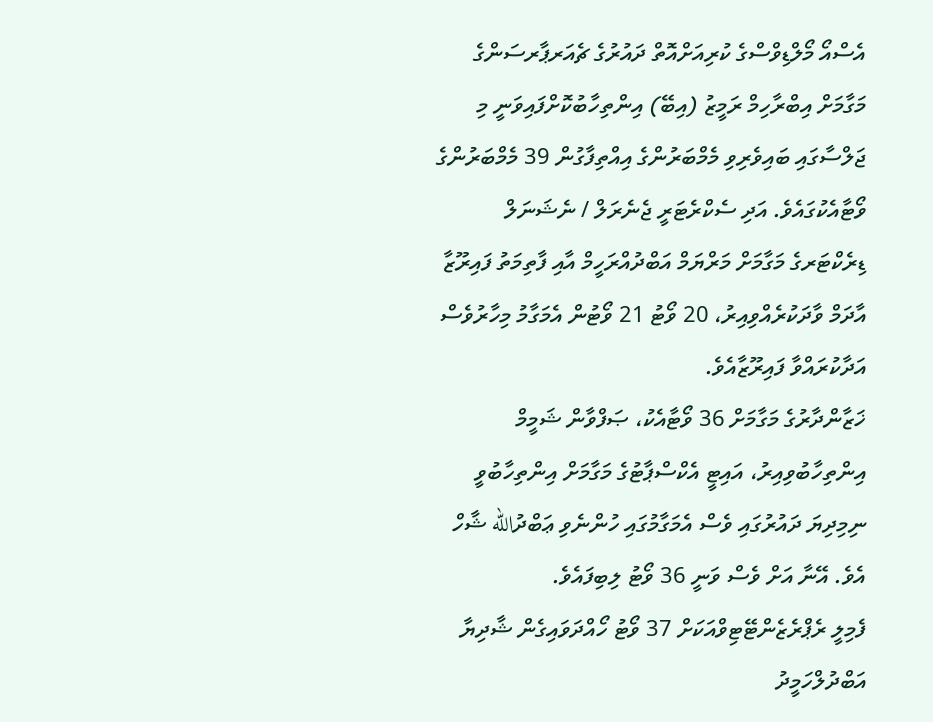އެސްއޯ މޯލްޑިވްސްގެ ކުރިއަށްއޮތް ދައުރުގެ ޗެއަރޕާރސަންގެ މަގާމަށް އިބްރާހިމް ރަމީޒު (އިބޭ) އިންތިހާބުކޮށްފައިވަނީ މި ޖަލްސާގައި ބައިވެރިވި މެމްބަރުންގެ އިއްތިފާގުން 39 މެމްބަރުންގެ ވޯޓާއެކުގައެވެ. އަދި ސެކްރެޓަރީ ޖެނެރަލް / ނެޝަނަލް ޑިރެކްޓަރގެ މަގާމަށް މަރްޔަމް އަބްދުއްރަހީމް އާއި ފާތިމަތު ފައިރޫޒާ އާދަމް ވާދަކުރެއްވިއިރު، 20 ވޯޓު 21 ވޯޓުން އެމަގާމު މިހާރުވެސް އަދާކުރައްވާ ފައިރޫޒާއެވެ.
ޚަޒާންދާރުގެ މަގާމަށް 36 ވޯޓާއެކު، ޞަފްވާން ޝަމީމް އިންތިހާބުވިއިރު، އައިޓީ އެކްސްޕާޓުގެ މަގާމަށް އިންތިހާބުވީ ނިމިދިޔަ ދައުރުގައި ވެސް އެމަގާމުގައި ހުންނެވި ޢަބްދުالله ޝާހް އެވެ. އޭނާ އަށް ވެސް ވަނީ 36 ވޯޓު ލިބިފައެވެ.
ފެމިލީ ރެޕްރެޒެންޓޭޓިވްއަކަށް 37 ވޯޓު ހޯއްދަވައިގެން ޝާދިޔާ އަބްދުލްހަމީދު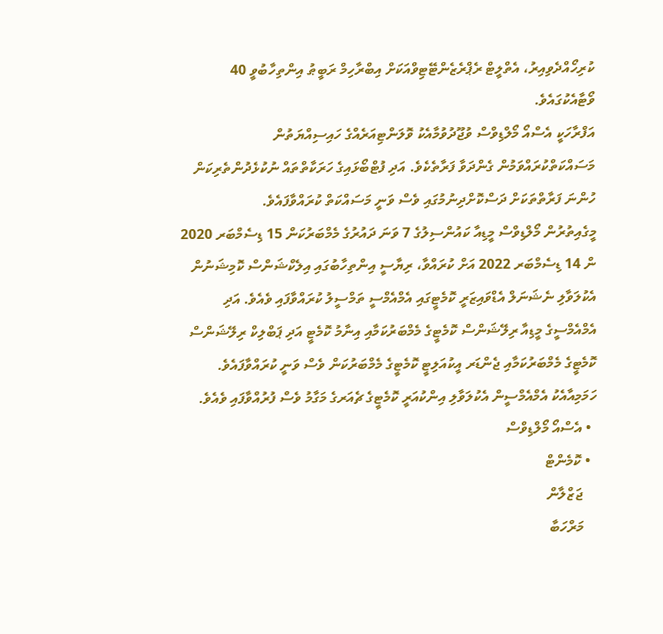ކުރިހޯއްދެވިއިރު، އެތްލީޓް ރެޕްރެޒެންޓޭޓިވްއަކަށް އިބްރާހިމް ރަބީޠު އިންތިހާބުވީ 40 ވޯޓާއެކުގައެވެ.
އަފްރާހަކީ އެސްއޯ މޯލްޑިވްސް ވުޖޫދުވުމާއެކު ވޮލަންޓިއަރެއްގެ ހައިސިއްޔަތުން މަސައްކަތްކުރައްވަމުން ގެންދަވާ ފަރާތެކެވެ. އަދި ފުޓްބޯޅައިގެ ހަރަކާތްތައް ނުކުޅެދުންތެރިކަން ހުންނަ ފަރާތްތަކަށް ދަސްކޮށްދިނުމުގައި ވެސް ވަނީ މަސައްކަތް ކުރައްވާފައެވެ.
މީގެއިތުރުން މޯލްޑިވްސް މީޑިއާ ކައުންސިލުގެ 7 ވަނަ ދައުރުގެ މެމްބަރުކަން 15 ޑިސެމްބަރ 2020 ން 14 ޑިސެމްބަރ 2022 އަށް ކުރައްވާ، ރިޔާސީ އިންތިހާބުގައި އިލެކްޝަންސް ކޮމިޝަނުން އެކުލަވާލި ނެޝަނަލް އެޑްވައިޒަރީ ކޮމެޓީގައި އެމްއެމްސީ ތަމްސީލު ކުރައްވާފައި ވެއެވެ. އަދި އެމްއެމްސީގެ މީޑިއާ ރިލޭޝަންސް ކޮމެޓީގެ މެމްބަރުކަމާއި އިނާމު ކޮމެޓީ އަދި ޕަބްލިކް ރިލޭޝަންސް ކޮމެޓީގެ މެމްބަރުކަމާއި ޖެންޑަރ އީކުއަލިޓީ ކޮމެޓީގެ މެމްބަރުކަން ވެސް ވަނީ ކުރައްވާފައެވެ.
ހަމަމިއާއެކު އެމްއެމްސީން އެކުލަވާލި އިންކުއަރީ ކޮމެޓީގެ ޗެއަރގެ މަގާމު ވެސް ފުރުއްވާފައި ވެއެވެ.
  • އެސްއޯ މޯލްޑިވްސް
  • ކޮމެންޓް
    ޖަޒްލާން
    މަރްހަބާ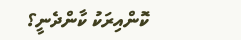ކޮންއިރަކު ކާންދެނީ؟